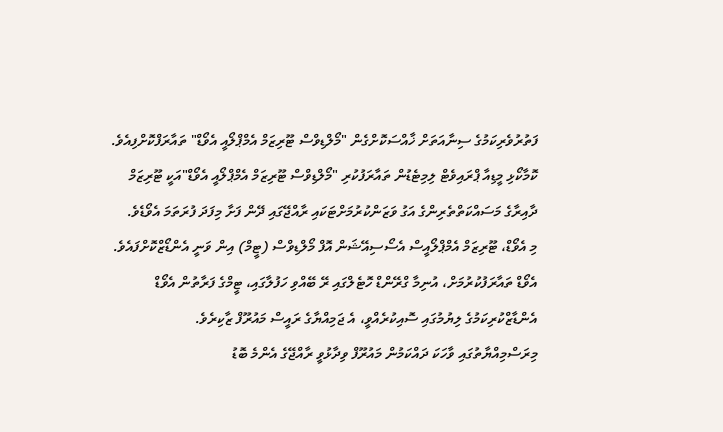ފަތުރުވެރިކަމުގެ ސިނާއަތަށް ޚާއްސަކޮށްގެން "މޯލްޑިވްސް ޓޫރިޒަމް އެމްޕްލޯއީ އެވޯޑް" ތައާރަފްކޮށްފިއެވެ.
ކޮމާކޯޅި މީޑިއާ ޕްރައިވެޓް ލިމިޓެޑުން ތައާރަފުކުރި "މޯލްޑިވްސް ޓޫރިޒަމް އެމްޕްލޯއީ އެވޯޑް"އަކީ ޓޫރިޒަމް ދާއިރާގެ މަސައްކަތްތެރިންގެ އަގު ވަޒަންކުރުމަށްޓަކައި ރާއްޖޭގައި ދޭން ފަށާ މިފަދަ ފުރަތަމަ އެވޯޑެވެ.
މި އެވޯޑް، ޓޫރިޒަމް އެމްޕްލޯއީސް އެސޯސިއޭޝަން އޮފް މޯލްޑިވްސް (ޓީމް) އިން ވަނީ އެންޑޯޒްކޮށްފައެވެ. އެވޯޑް ތައާރަފުކުރުމަށް، އުނިމާ ގްރޭންޑް ހޮޓެލްގައި ރޭ ބޭއްވި ހަފުލާގައި، ޓީމްގެ ފަރާތުން އެވޯޑް އެންޑާޒްކުރިކަމުގެ ލިޔުމުގައި ސޮއިކުރެއްވީ، އެ ޖަމިއްޔާގެ ރައީސް މައުރޫފް ޒާކިރެވެ.
މިރަސްމިއްޔާތުގައި ވާހަކަ ދައްކަމުން މައުރޫފް ވިދާޅުވީ ރާއްޖޭގެ އެންމެ ބޮޑު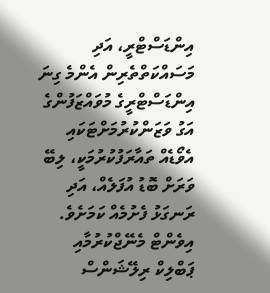އިންޑަސްޓްރީ، އަދި މަސައްކަތްތެރިން އެންމެ ގިނަ އިންޑަސްޓްރީގެ މުވައްޒަފުންގެ އަގު ވަޒަންކުރުމަށްޓަކައި އެވޯޑެއް ތައާރަފުކުރުމަކީ، ލިބޭ ވަރަށް ބޮޑު އުފަލެއް، އަދި ރަނގަޅު ފެށުމެއް ކަމަށެވެ.
އިވެންޓް މެނޭޖްކުރުމާއި ޕަބްލިކް ރިލޭޝަންސް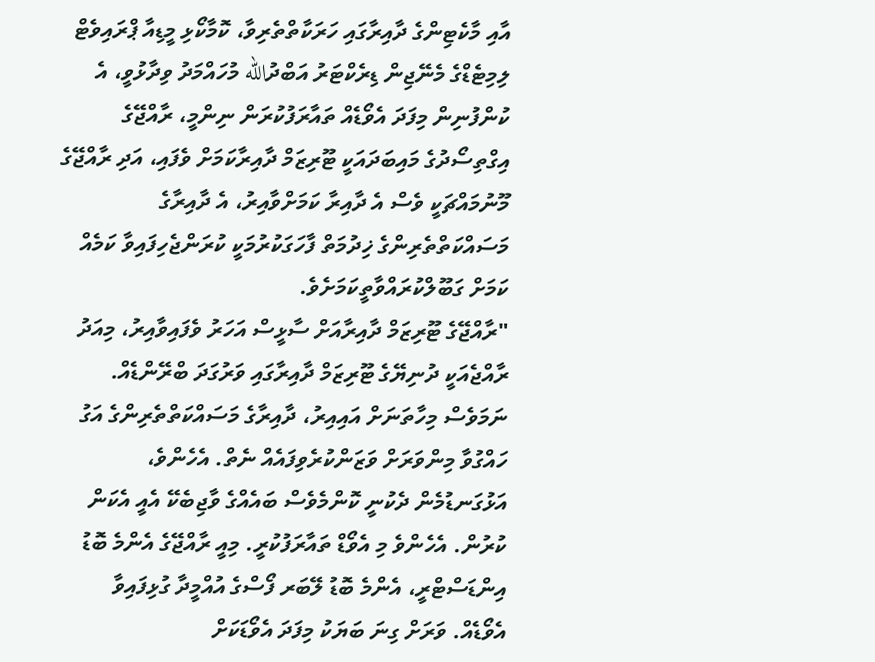އާއި މާކެޓިންގެ ދާއިރާގައި ހަރަކާތްތެރިވާ، ކޮމާކޯޅި މީޑިއާ ޕްރައިވެޓް ލިމިޓެޑްގެ މެނޭޖިން ޑިރެކްޓަރު އަބްދުالله މުހައްމަދު ވިދާޅުވީ، އެ ކުންފުނިން މިފަދަ އެވޯޑެއް ތައާރަފުކުރަން ނިންމީ، ރާއްޖޭގެ އިގްތިސޯދުގެ މައިބަދައަކީ ޓޫރިޒަމް ދާއިރާކަމަށް ވެފައި، އަދި ރާއްޖޭގެ މޫނުމައްޗަކީ ވެސް އެ ދާއިރާ ކަމަށްވާއިރު، އެ ދާއިރާގެ މަސައްކަތްތެރިންގެ ޚިދުމަތް ފާހަގަކުރުމަކީ ކުރަންޖެހިފައިވާ ކަމެއް ކަމަށް ގަބޫލްކުރައްވާތީކަމަށެވެ.
"ރާއްޖޭގެ ޓޫރިޒަމް ދާއިރާއަށް ސާޅީސް އަހަރު ވެފައިވާއިރު، މިއަދު ރާއްޖެއަކީ ދުނިޔޭގެ ޓޫރިޒަމް ދާއިރާގައި ވަރުގަދަ ބްރޭންޑެއް. ނަމަވެސް މިހާތަނަށް އައިއިރު، ދާއިރާގެ މަސައްކަތްތެރިންގެ އަގު ހައްގުވާ މިންވަރަށް ވަޒަންކުރެވިފައެއް ނެތް. އެހެންވެ، އަޅުގަނޑުމެން ދެކުނީ ކޮންމެވެސް ބައެއްގެ ވާޖިބެކޭ އެއީ އެކަން ކުރުން. އެހެންވެ މި އެވޯޑް ތައާރަފުކުރީ. މިއީ ރާއްޖޭގެ އެންމެ ބޮޑު އިންޑަސްޓްރީ، އެންމެ ބޮޑު ލޭބަރ ފޯސްގެ އުއްމީދާ ގުޅިފައިވާ އެވޯޑެއް. ވަރަށް ގިނަ ބަޔަކު މިފަދަ އެވޯޑަކަށް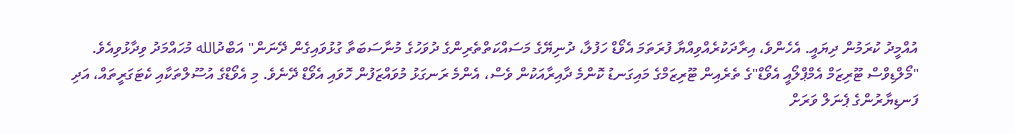އުއްމީދު ކުރަމުން ދިޔައީ. އެހެންވެ، އިރާދަކުރެއްވިއްޔާ ފުރަތަމަ އެވޯޑް ހަފުލާ، ދުނިޔޭގެ މަސައްކަތްތެރިންގެ ދުވަހުގެ މުނާސަބަތާ ގުޅުވައިގެން ދޭނަން" އަބްދުالله މުހައްމަދު ވިދާޅުވިއެވެ.
"މޯލްޑިވްސް ޓޫރިޒަމް އެމްޕްލޯއީ އެވޯޑް"ގެ ތެރެއިން ޓޫރިޒަމްގެ މައިގަނޑު ކޮންމެ ދާއިރާއަކުން ވެސް، އެންމެ ރަނގަޅު މުވައްޒަފުން ހޮވައި އެވޯޑް ދޭނެވެ. މި އެވޯޑްގެ އުސޫލްތަކާއި ކެޓަގަރީތައް، އަދި ފަނޑިޔާރުންގެ ޕެނަލް ވަރަށް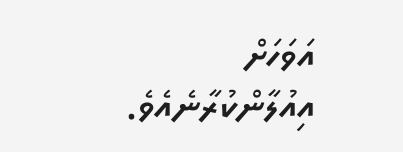އަވަހަށް އިއުލާންކުރާނެއެވެ.